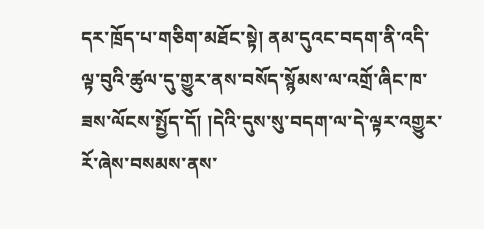དར་ཁྲོད་པ་གཅིག་མཐོང་སྟེ། ནམ་དུའང་བདག་ནི་འདི་ལྟ་བུའི་ཚུལ་དུ་གྱུར་ནས་བསོད་སྙོམས་ལ་འགྲོ་ཞིང་ཁ་ཟས་ལོངས་སྤྱོད་དོ། །དེའི་དུས་སུ་བདག་ལ་དེ་ལྟར་འགྱུར་རོ་ཞེས་བསམས་ནས་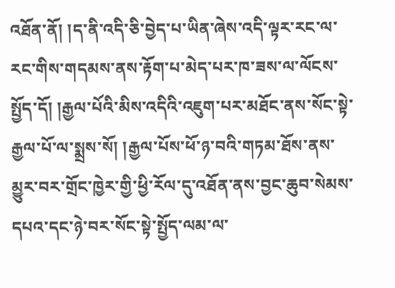འཐོན་ནོ། །ད་ནི་འདི་ཅི་བྱེད་པ་ཡིན་ཞེས་འདི་ལྟར་རང་ལ་རང་གིས་གདམས་ནས་རྟོག་པ་མེད་པར་ཁ་ཟས་ལ་ལོངས་སྤྱོད་དོ། །རྒྱལ་པོའི་མིས་འདིའི་འཇུག་པར་མཐོང་ནས་སོང་སྟེ་རྒྱལ་པོ་ལ་སྨྲས་སོ། །རྒྱལ་པོས་ཕོ་ཉ་བའི་གཏམ་ཐོས་ནས་མྱུར་བར་གྲོང་ཁྱེར་གྱི་ཕྱི་རོལ་དུ་འཐོན་ནས་བྱང་ཆུབ་སེམས་དཔའ་དང་ཉེ་བར་སོང་སྟེ་སྤྱོད་ལམ་ལ་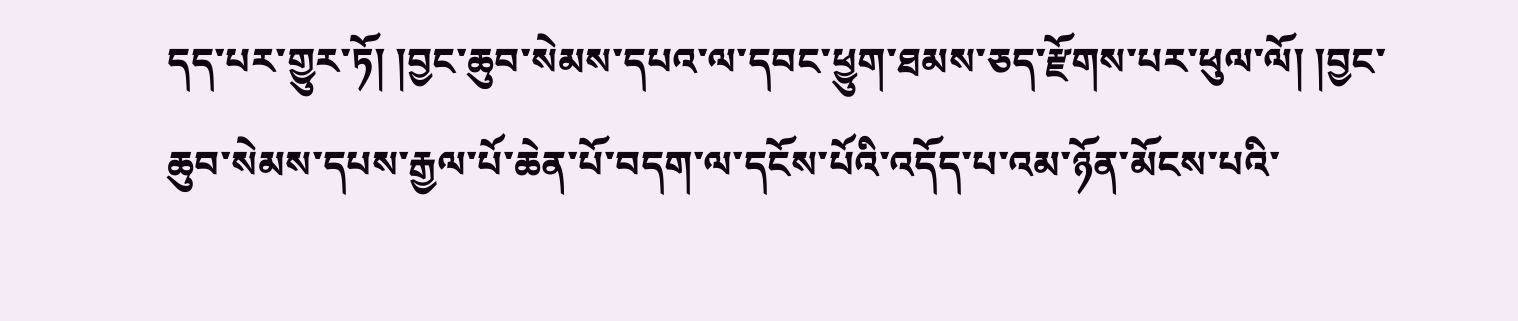དད་པར་གྱུར་ཏོ། །བྱང་ཆུབ་སེམས་དཔའ་ལ་དབང་ཕྱུག་ཐམས་ཅད་རྫོགས་པར་ཕུལ་ལོ། །བྱང་ཆུབ་སེམས་དཔས་རྒྱལ་པོ་ཆེན་པོ་བདག་ལ་དངོས་པོའི་འདོད་པ་འམ་ཉོན་མོངས་པའི་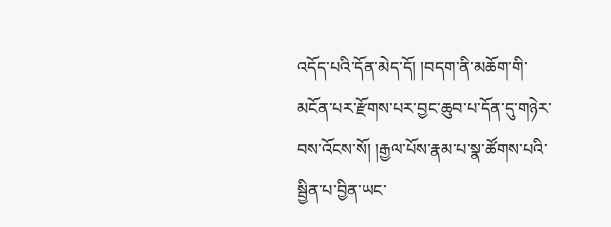འདོད་པའི་དོན་མེད་དོ། །བདག་ནི་མཆོག་གི་མངོན་པར་རྫོགས་པར་བྱང་ཆུབ་པ་དོན་དུ་གཉེར་བས་འོངས་སོ། །རྒྱལ་པོས་རྣམ་པ་སྣ་ཚོགས་པའི་སྦྱིན་པ་བྱིན་ཡང་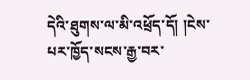དེའི་ཐུགས་ལ་མི་འཕྲོད་དོ། །ངེས་པར་ཁྱོད་སངས་རྒྱ་བར་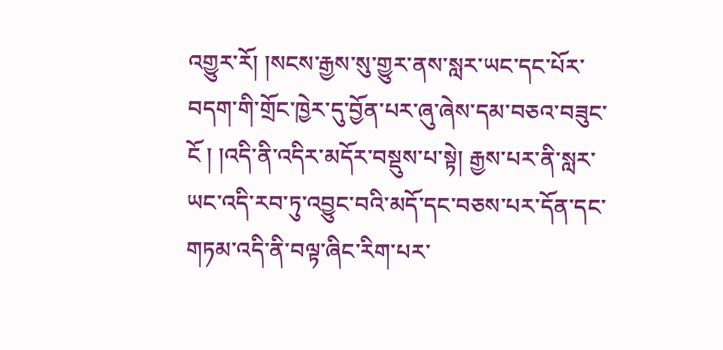འགྱུར་རོ། །སངས་རྒྱས་སུ་གྱུར་ནས་སླར་ཡང་དང་པོར་བདག་གི་གྲོང་ཁྱེར་དུ་བྱོན་པར་ཞུ་ཞེས་དམ་བཅའ་བཟུང་ངོ ། །འདི་ནི་འདིར་མདོར་བསྡུས་པ་སྟེ། རྒྱས་པར་ནི་སླར་ཡང་འདི་རབ་ཏུ་འབྱུང་བའི་མདོ་དང་བཅས་པར་དོན་དང་གཏམ་འདི་ནི་བལྟ་ཞིང་རིག་པར་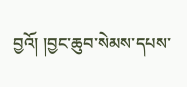བྱའོ། །བྱང་ཆུབ་སེམས་དཔས་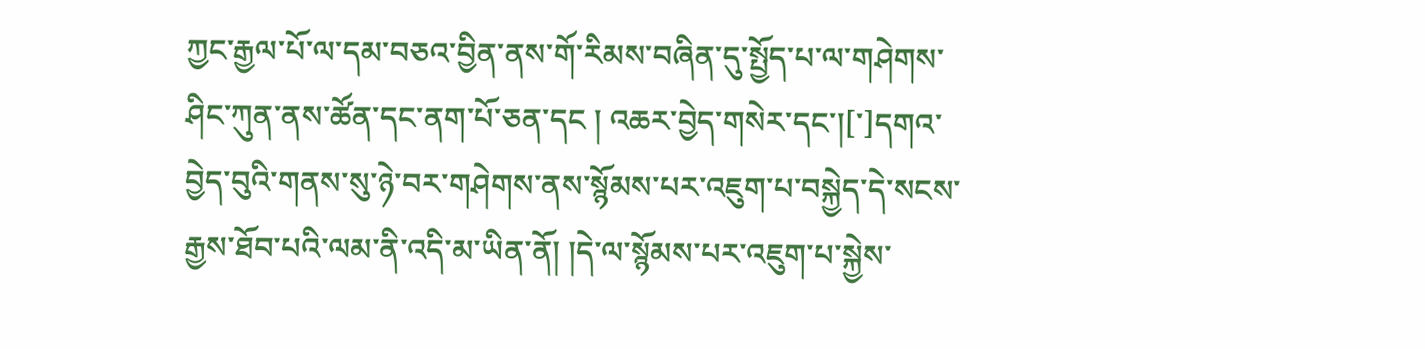ཀྱང་རྒྱལ་པོ་ལ་དམ་བཅའ་བྱིན་ནས་གོ་རིམས་བཞིན་དུ་སྤྱོད་པ་ལ་གཤེགས་ཤིང་ཀུན་ནས་ཚོན་དང་ནག་པོ་ཅན་དང ། འཆར་བྱེད་གསེར་དང་།[་]དགའ་བྱེད་བུའི་གནས་སུ་ཉེ་བར་གཤེགས་ནས་སྙོམས་པར་འཇུག་པ་བསྐྱེད་དེ་སངས་རྒྱས་ཐོབ་པའི་ལམ་ནི་འདི་མ་ཡིན་ནོ། །དེ་ལ་སྙོམས་པར་འཇུག་པ་སྐྱེས་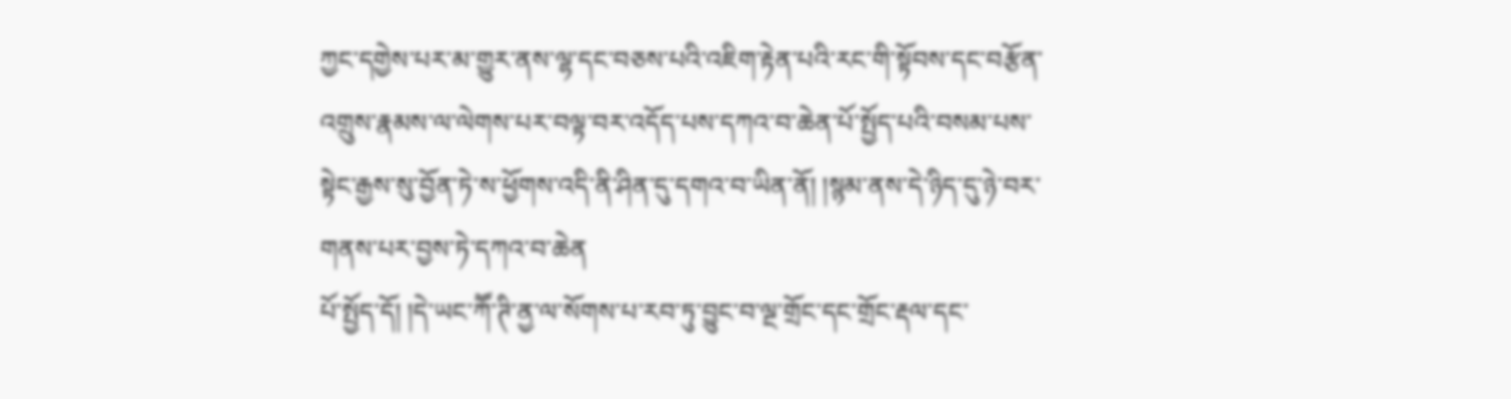ཀྱང་དགྱེས་པར་མ་གྱུར་ནས་ལྷ་དང་བཅས་པའི་འཇིག་རྟེན་པའི་རང་གི་སྟོབས་དང་བརྩོན་འགྲུས་རྣམས་ལ་ལེགས་པར་བལྟ་བར་འདོད་པས་དཀའ་བ་ཆེན་པོ་སྤྱོད་པའི་བསམ་པས་སྟེང་རྒྱས་སུ་བྱོན་ཏེ་ས་ཕྱོགས་འདི་ནི་ཤིན་དུ་དགའ་བ་ཡིན་ནོ། །སྙམ་ནས་དེ་ཉིད་དུ་ཉེ་བར་གནས་པར་བྱས་ཏེ་དཀའ་བ་ཆེན
པོ་སྤྱོད་དོ། །དེ་ཡང་ཀཽ་ཊི་ནྱ་ལ་སོགས་པ་རབ་ཏུ་བྱུང་བ་ལྔ་གྲོང་དང་གྲོང་རྡལ་དང་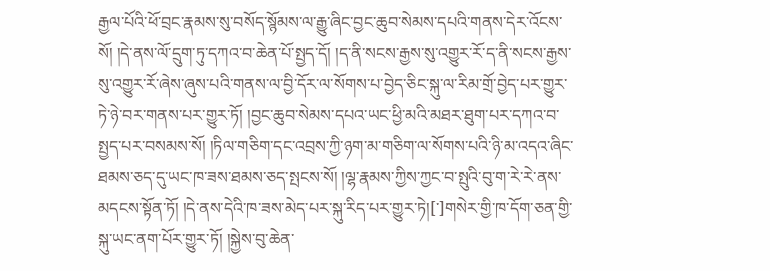རྒྱལ་པོའི་ཕོ་བྲང་རྣམས་སུ་བསོད་སྙོམས་ལ་རྒྱུ་ཞིང་བྱང་ཆུབ་སེམས་དཔའི་གནས་དེར་འོངས་སོ། །དེ་ནས་ལོ་དྲུག་ཏུ་དཀའ་བ་ཆེན་པོ་སྤྱད་དོ། །ད་ནི་སངས་རྒྱས་སུ་འགྱུར་རོ་ད་ནི་སངས་རྒྱས་སུ་འགྱུར་རོ་ཞེས་ཞུས་པའི་གནས་ལ་བྱི་དོར་ལ་སོགས་པ་བྱེད་ཅིང་སྐུ་ལ་རིམ་གྲོ་བྱེད་པར་གྱུར་ཏེ་ཉེ་བར་གནས་པར་གྱུར་ཏོ། །བྱང་ཆུབ་སེམས་དཔའ་ཡང་ཕྱི་མའི་མཐར་ཐུག་པར་དཀའ་བ་སྤྱད་པར་བསམས་སོ། །ཏིལ་གཅིག་དང་འབྲས་ཀྱི་ཉག་མ་གཅིག་ལ་སོགས་པའི་ཉི་མ་འདའ་ཞིང་ཐམས་ཅད་དུ་ཡང་ཁ་ཟས་ཐམས་ཅད་སྤངས་སོ། །ལྷ་རྣམས་ཀྱིས་ཀྱང་བ་སྤུའི་བུ་ག་རེ་རེ་ནས་མདངས་སྟོན་ཏོ། །དེ་ནས་དེའི་ཁ་ཟས་མེད་པར་སྐུ་རིད་པར་གྱུར་ཏེ།[་]གསེར་གྱི་ཁ་དོག་ཅན་གྱི་སྐུ་ཡང་ནག་པོར་གྱུར་ཏོ། །སྐྱེས་བུ་ཆེན་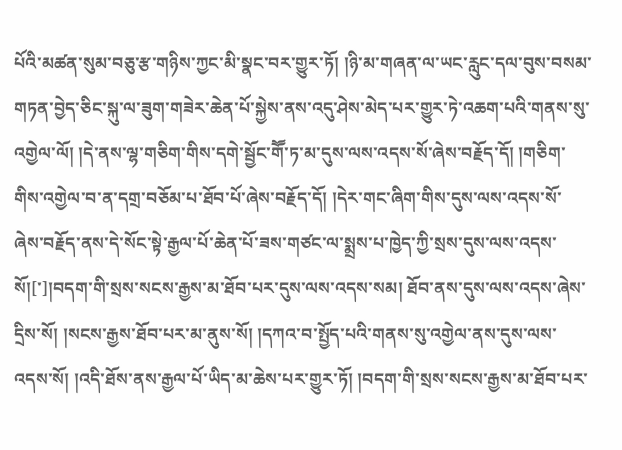པོའི་མཚན་སུམ་བཅུ་རྩ་གཉིས་ཀྱང་མི་སྣང་བར་གྱུར་ཏོ། །ཉི་མ་གཞན་ལ་ཡང་རླུང་དལ་བུས་བསམ་གཏན་བྱེད་ཅིང་སྐུ་ལ་ཟུག་གཟེར་ཆེན་པོ་སྐྱེས་ནས་འདུ་ཤེས་མེད་པར་གྱུར་ཏེ་འཆག་པའི་གནས་སུ་འགྱེལ་ལོ། །དེ་ནས་ལྷ་གཅིག་གིས་དགེ་སྦྱོང་གཽ་ཏ་མ་དུས་ལས་འདས་སོ་ཞེས་བརྗོད་དོ། །གཅིག་གིས་འགྱེལ་བ་ན་དགྲ་བཅོམ་པ་ཐོབ་པོ་ཞེས་བརྗོད་དོ། །དེར་གང་ཞིག་གིས་དུས་ལས་འདས་སོ་ཞེས་བརྗོད་ནས་དེ་སོང་སྟེ་རྒྱལ་པོ་ཆེན་པོ་ཟས་གཙང་ལ་སྨྲས་པ་ཁྱེད་ཀྱི་སྲས་དུས་ལས་འདས་སོ།[་]།བདག་གི་སྲས་སངས་རྒྱས་མ་ཐོབ་པར་དུས་ལས་འདས་སམ། ཐོབ་ནས་དུས་ལས་འདས་ཞེས་དྲིས་སོ། །སངས་རྒྱས་ཐོབ་པར་མ་ནུས་སོ། །དཀའ་བ་སྤྱོད་པའི་གནས་སུ་འགྱེལ་ནས་དུས་ལས་འདས་སོ། །འདི་ཐོས་ནས་རྒྱལ་པོ་ཡིད་མ་ཆེས་པར་གྱུར་ཏོ། །བདག་གི་སྲས་སངས་རྒྱས་མ་ཐོབ་པར་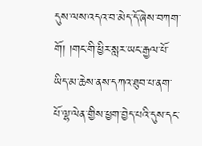དུས་ལས་འདའ་བ་མེད་དོ་ཞེས་བཀག་གོ། །གང་གི་ཕྱིར་སླར་ཡང་རྒྱལ་པོ་ཡིད་མ་ཆེས་ནས་དཀའ་ཐུབ་པ་ནག་པོ་ལྷ་ལེན་གྱིས་ཕྱག་བྱེད་པའི་དུས་དང་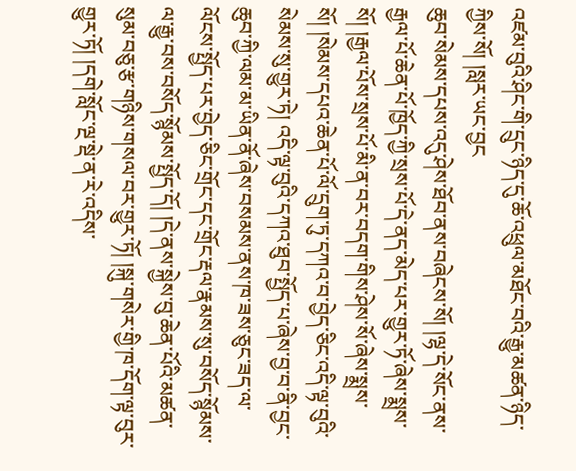འཛམ་བུའི་ཤིང་གི་དྲུང་ཉིད་དུ་ཆོ་འཕྲུལ་མཐོང་བའི་རྒྱུ་མཚན་ཉིད་ཀྱིས་སོ། །སླར་ཡང་བྱང
ཆུབ་སེམས་དཔས་འདུ་ཤེས་ཐོབ་ནས་བཞེངས་སོ། །ལྷ་དེ་སོང་ནས་རྒྱལ་པོ་ཆེན་པོ་ཁྱོད་ཀྱི་སྲས་པོ་དེ་ནད་མེད་པར་གྱུར་ཏོ་ཞེས་སྨྲས་སོ། །རྒྱལ་པོས་སྲས་པོ་མི་ན་བར་བདག་གིས་ཤེས་སོ་ཞེས་སྨྲས་སོ། །སེམས་དཔའ་ཆེན་པོ་ལོ་དྲུག་ཏུ་དཀའ་བ་བྱེད་ཅིང་འདི་ལྟ་བུའི་སེམས་སུ་གྱུར་ཏེ། འདི་ལྟ་བུའི་དཀའ་ཐུབ་སྤྱོད་པ་ཞེས་བྱ་བ་ནི་བྱང་ཆུབ་ཀྱི་ལམ་མ་ཡིན་ནོ་ཞེས་བསམས་ནས་ཁ་ཟས་ཅུང་ཟད་ལ་ལོངས་སྤྱོད་པར་བྱེད་ཅིང་གྲོང་དང་གྲོང་རྡལ་རྣམས་སུ་བསོད་སྙོམས་ལ་རྒྱུ་བས་བསོད་སྙོམས་སྤྱོད་དོ། །དེ་ནས་སྐྱེས་བུ་ཆེན་པོའི་མཚན་སུམ་བཅུ་རྩ་གཉིས་གསལ་བར་གྱུར་ཏོ། །སྐུ་གསེར་གྱི་ཁ་དོག་ལྟ་བུར་གྱུར་ཏོ། །དགེ་སློང་ལྔ་སྡེ་ན་རེ་འདིས་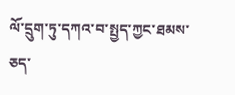ལོ་དྲུག་ཏུ་དཀའ་བ་སྤྱད་ཀྱང་ཐམས་ཅད་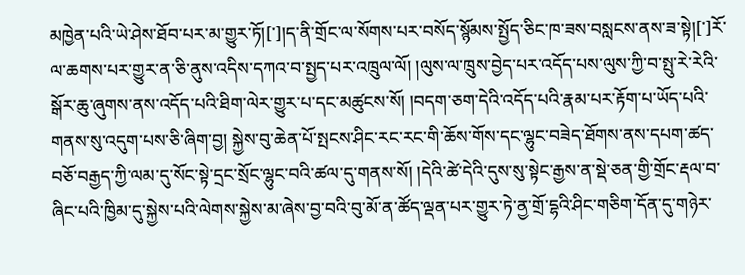མཁྱེན་པའི་ཡེ་ཤེས་ཐོབ་པར་མ་གྱུར་ཏོ།[་]།ད་ནི་གྲོང་ལ་སོགས་པར་བསོད་སྙོམས་སྤྱོད་ཅིང་ཁ་ཟས་བསླངས་ནས་ཟ་སྟེ།[་]རོ་ལ་ཆགས་པར་གྱུར་ན་ཅི་ནུས་འདིས་དཀའ་བ་སྤྱད་པར་འཁྲུལ་ལོ། །ལུས་ལ་ཁྲུས་བྱེད་པར་འདོད་པས་ལུས་ཀྱི་བ་སྤུ་རེ་རེའི་སྒོར་ཆུ་ཞུགས་ནས་འདོད་པའི་ཐིག་ལེར་གྱུར་པ་དང་མཚུངས་སོ། །བདག་ཅག་དེའི་འདོད་པའི་རྣམ་པར་རྟོག་པ་ཡོད་པའི་གནས་སུ་འདུག་པས་ཅི་ཞིག་བྱ། སྐྱེས་བུ་ཆེན་པོ་སྤངས་ཤིང་རང་རང་གི་ཆོས་གོས་དང་ལྷུང་བཟེད་ཐོགས་ནས་དཔག་ཚད་བཅོ་བརྒྱད་ཀྱི་ལམ་དུ་སོང་སྟེ་དྲང་སྲོང་ལྷུང་བའི་ཚལ་དུ་གནས་སོ། །དེའི་ཚེ་དེའི་དུས་སུ་སྟེང་རྒྱས་ན་སྡེ་ཅན་གྱི་གྲོང་རྡལ་བ་ཞིང་པའི་ཁྱིམ་དུ་སྐྱེས་པའི་ལེགས་སྐྱེས་མ་ཞེས་བྱ་བའི་བུ་མོ་ན་ཚོད་ལྡན་པར་གྱུར་ཏེ་ནྱ་གྲོ་དྷའི་ཤིང་གཅིག་དོན་དུ་གཉེར་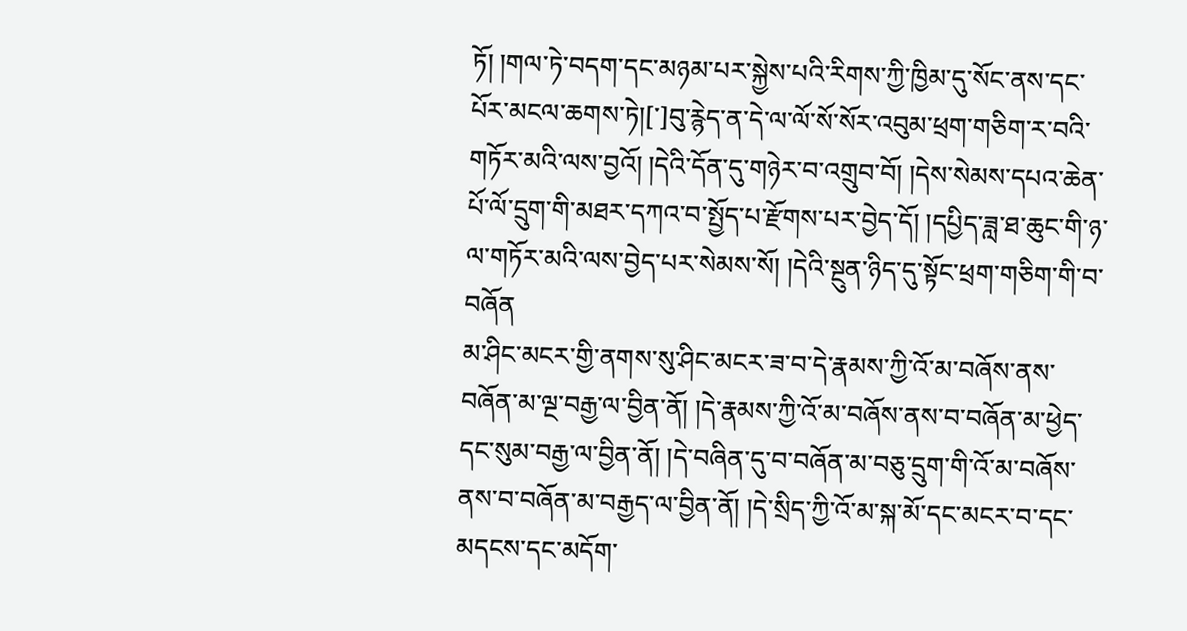ཏོ། །གལ་ཏེ་བདག་དང་མཉམ་པར་སྐྱེས་པའི་རིགས་ཀྱི་ཁྱིམ་དུ་སོང་ནས་དང་པོར་མངལ་ཆགས་ཏེ།[་]བུ་རྙེད་ན་དེ་ལ་ལོ་སོ་སོར་འབུམ་ཕྲག་གཅིག་ར་བའི་གཏོར་མའི་ལས་བྱའོ། །དེའི་དོན་དུ་གཉེར་བ་འགྲུབ་བོ། །དེས་སེམས་དཔའ་ཆེན་པོ་ལོ་དྲུག་གི་མཐར་དཀའ་བ་སྤྱོད་པ་རྫོགས་པར་བྱེད་དོ། །དཔྱིད་ཟླ་ཐ་ཆུང་གི་ཉ་ལ་གཏོར་མའི་ལས་བྱེད་པར་སེམས་སོ། །དེའི་སྔུན་ཉིད་དུ་སྟོང་ཕྲག་གཅིག་གི་བ་བཞོན
མ་ཤིང་མངར་གྱི་ནགས་སུ་ཤིང་མངར་ཟ་བ་དེ་རྣམས་ཀྱི་འོ་མ་བཞོས་ནས་བཞོན་མ་ལྔ་བརྒྱ་ལ་བྱིན་ནོ། །དེ་རྣམས་ཀྱི་འོ་མ་བཞོས་ནས་བ་བཞོན་མ་ཕྱེད་དང་སུམ་བརྒྱ་ལ་བྱིན་ནོ། །དེ་བཞིན་དུ་བ་བཞོན་མ་བཅུ་དྲུག་གི་འོ་མ་བཞོས་ནས་བ་བཞོན་མ་བརྒྱད་ལ་བྱིན་ནོ། །དེ་སྲིད་ཀྱི་འོ་མ་སྐ་མོ་དང་མངར་བ་དང་མདངས་དང་མདོག་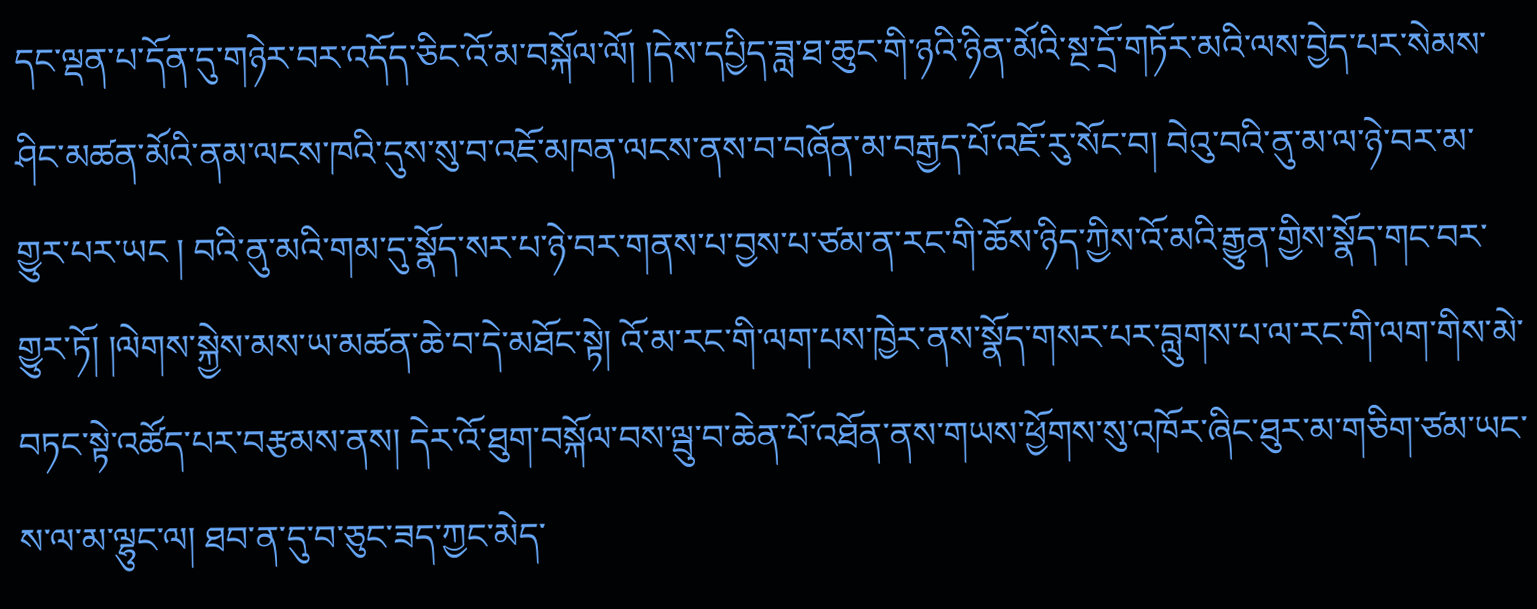དང་ལྡན་པ་དོན་དུ་གཉེར་བར་འདོད་ཅིང་འོ་མ་བསྐོལ་ལོ། །དེས་དཔྱིད་ཟླ་ཐ་ཆུང་གི་ཉའི་ཉིན་མོའི་སྔ་དྲོ་གཏོར་མའི་ལས་བྱེད་པར་སེམས་ཤིང་མཚན་མོའི་ནམ་ལངས་ཁའི་དུས་སུ་བ་འཇོ་མཁན་ལངས་ནས་བ་བཞོན་མ་བརྒྱད་པོ་འཇོ་རུ་སོང་བ། བེའུ་བའི་ནུ་མ་ལ་ཉེ་བར་མ་གྱུར་པར་ཡང ། བའི་ནུ་མའི་གམ་དུ་སྣོད་སར་པ་ཉེ་བར་གནས་པ་བྱས་པ་ཙམ་ན་རང་གི་ཆོས་ཉིད་ཀྱིས་འོ་མའི་རྒྱུན་གྱིས་སྣོད་གང་བར་གྱུར་ཏོ། །ལེགས་སྐྱེས་མས་ཡ་མཚན་ཆེ་བ་དེ་མཐོང་སྟེ། འོ་མ་རང་གི་ལག་པས་ཁྱེར་ནས་སྣོད་གསར་པར་བླུགས་པ་ལ་རང་གི་ལག་གིས་མེ་བཏང་སྟེ་འཚོད་པར་བརྩམས་ནས། དེར་འོ་ཐུག་བསྐོལ་བས་ལྦུ་བ་ཆེན་པོ་འཐོན་ནས་གཡས་ཕྱོགས་སུ་འཁོར་ཞིང་ཐུར་མ་གཅིག་ཙམ་ཡང་ས་ལ་མ་ལྷུང་ལ། ཐབ་ན་དུ་བ་ཅུང་ཟད་ཀྱང་མེད་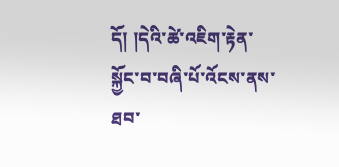དོ། །དེའི་ཚེ་འཇིག་རྟེན་སྐྱོང་བ་བཞི་པོ་འོངས་ནས་ཐབ་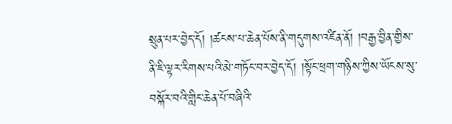སྲུན་པར་བྱེད་དོ། །ཚངས་པ་ཆེན་པོས་ནི་གདུགས་འཛིན་ནོ། །བརྒྱ་བྱིན་གྱིས་ནི་ཇི་ལྟར་རིགས་པའི་མེ་གཏོང་བར་བྱེད་དོ། །སྟོང་ཕྲག་གཉིས་ཀྱིས་ཡོངས་སུ་བསྐོར་བའི་གླིང་ཆེན་པོ་བཞིའི་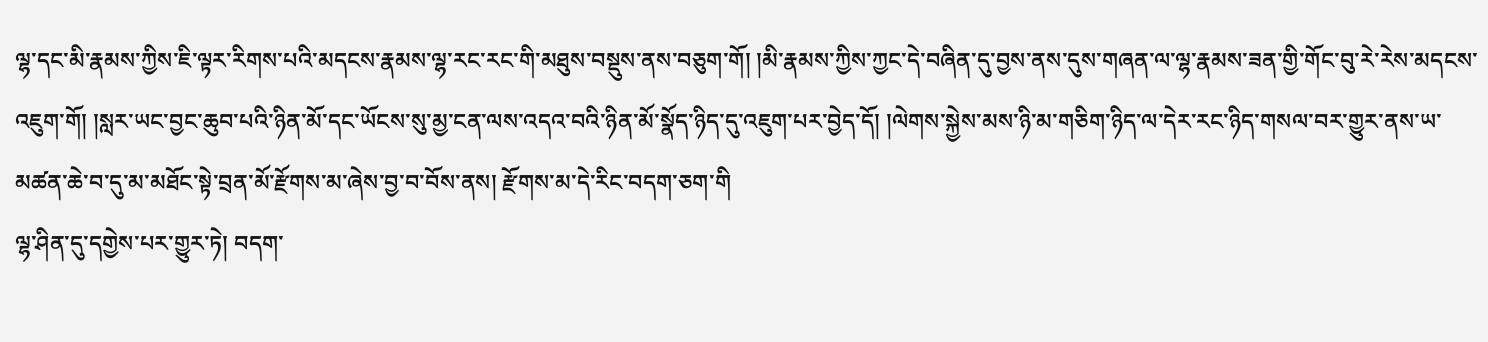ལྷ་དང་མི་རྣམས་ཀྱིས་ཇི་ལྟར་རིགས་པའི་མདངས་རྣམས་ལྷ་རང་རང་གི་མཐུས་བསྡུས་ནས་བཅུག་གོ། །མི་རྣམས་ཀྱིས་ཀྱང་དེ་བཞིན་དུ་བྱས་ནས་དུས་གཞན་ལ་ལྷ་རྣམས་ཟན་གྱི་གོང་བུ་རེ་རེས་མདངས་འཇུག་གོ། །སླར་ཡང་བྱང་ཆུབ་པའི་ཉིན་མོ་དང་ཡོངས་སུ་མྱ་ངན་ལས་འདའ་བའི་ཉིན་མོ་སྣོད་ཉིད་དུ་འཇུག་པར་བྱེད་དོ། །ལེགས་སྐྱེས་མས་ཉི་མ་གཅིག་ཉིད་ལ་དེར་རང་ཉིད་གསལ་བར་གྱུར་ནས་ཡ་མཚན་ཆེ་བ་དུ་མ་མཐོང་སྟེ་བྲན་མོ་རྫོགས་མ་ཞེས་བྱ་བ་བོས་ནས། རྫོགས་མ་དེ་རིང་བདག་ཅག་གི
ལྷ་ཤིན་དུ་དགྱེས་པར་གྱུར་ཏེ། བདག་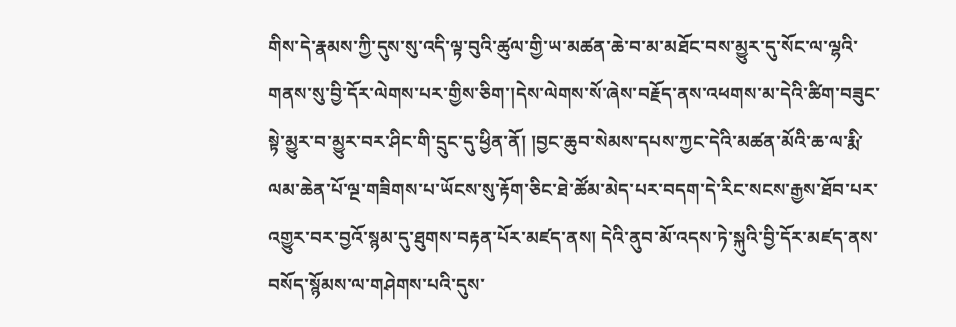གིས་དེ་རྣམས་ཀྱི་དུས་སུ་འདི་ལྟ་བུའི་ཚུལ་གྱི་ཡ་མཚན་ཆེ་བ་མ་མཐོང་བས་མྱུར་དུ་སོང་ལ་ལྷའི་གནས་སུ་བྱི་དོར་ལེགས་པར་གྱིས་ཅིག་།དེས་ལེགས་སོ་ཞེས་བརྗོད་ནས་འཕགས་མ་དེའི་ཚིག་བཟུང་སྟེ་མྱུར་བ་མྱུར་བར་ཤིང་གི་དྲུང་དུ་ཕྱིན་ནོ། །བྱང་ཆུབ་སེམས་དཔས་ཀྱང་དེའི་མཚན་མོའི་ཆ་ལ་རྨི་ལམ་ཆེན་པོ་ལྔ་གཟིགས་པ་ཡོངས་སུ་རྟོག་ཅིང་ཐེ་ཚོམ་མེད་པར་བདག་དེ་རིང་སངས་རྒྱས་ཐོབ་པར་འགྱུར་བར་བྱའོ་སྙམ་དུ་ཐུགས་བརྟན་པོར་མཛད་ནས། དེའི་ནུབ་མོ་འདས་ཏེ་སྐུའི་བྱི་དོར་མཛད་ནས་བསོད་སྙོམས་ལ་གཤེགས་པའི་དུས་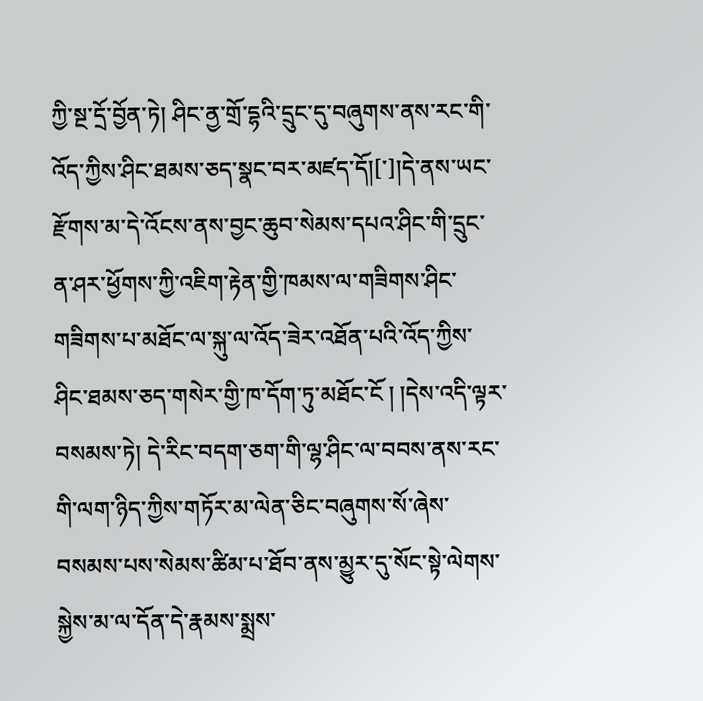ཀྱི་སྔ་དྲོ་བྱོན་ཏེ། ཤིང་ནྱ་གྲོ་དྷའི་དྲུང་དུ་བཞུགས་ནས་རང་གི་འོད་ཀྱིས་ཤིང་ཐམས་ཅད་སྣང་བར་མཛད་དོ།[་]།དེ་ནས་ཡང་རྫོགས་མ་དེ་འོངས་ནས་བྱང་ཆུབ་སེམས་དཔའ་ཤིང་གི་དྲུང་ན་ཤར་ཕྱོགས་ཀྱི་འཇིག་རྟེན་གྱི་ཁམས་ལ་གཟིགས་ཤིང་གཟིགས་པ་མཐོང་ལ་སྐུ་ལ་འོད་ཟེར་འཐོན་པའི་འོད་ཀྱིས་ཤིང་ཐམས་ཅད་གསེར་གྱི་ཁ་དོག་ཏུ་མཐོང་ངོ ། །དེས་འདི་ལྟར་བསམས་ཏེ། དེ་རིང་བདག་ཅག་གི་ལྷ་ཤིང་ལ་བབས་ནས་རང་གི་ལག་ཉིད་ཀྱིས་གཏོར་མ་ལེན་ཅིང་བཞུགས་སོ་ཞེས་བསམས་པས་སེམས་ཚིམ་པ་ཐོབ་ནས་མྱུར་དུ་སོང་སྟེ་ལེགས་སྐྱེས་མ་ལ་དོན་དེ་རྣམས་སྨྲས་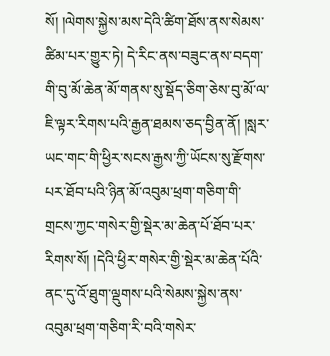སོ། །ལེགས་སྐྱེས་མས་དེའི་ཚིག་ཐོས་ནས་སེམས་ཚིམ་པར་གྱུར་ཏེ། དེ་རིང་ནས་བཟུང་ནས་བདག་གི་བུ་མོ་ཆེན་མོ་གནས་སུ་སྡོད་ཅིག་ཅེས་བུ་མོ་ལ་ཇི་ལྟར་རིགས་པའི་རྒྱན་ཐམས་ཅད་བྱིན་ནོ། །སླར་ཡང་གང་གི་ཕྱིར་སངས་རྒྱས་ཀྱི་ཡོངས་སུ་རྫོགས་པར་ཐོབ་པའི་ཉིན་མོ་འབུམ་ཕྲག་གཅིག་གི་གྲངས་ཀྱང་གསེར་གྱི་སྡེར་མ་ཆེན་པོ་ཐོབ་པར་རིགས་སོ། །དེའི་ཕྱིར་གསེར་གྱི་སྡེར་མ་ཆེན་པོའི་ནང་དུ་འོ་ཐུག་ལྡུགས་པའི་སེམས་སྐྱེས་ནས་འབུམ་ཕྲག་གཅིག་རི་བའི་གསེར་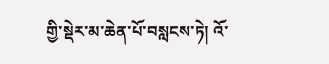གྱི་སྡེར་མ་ཆེན་པོ་བསླངས་ཏེ། འོ་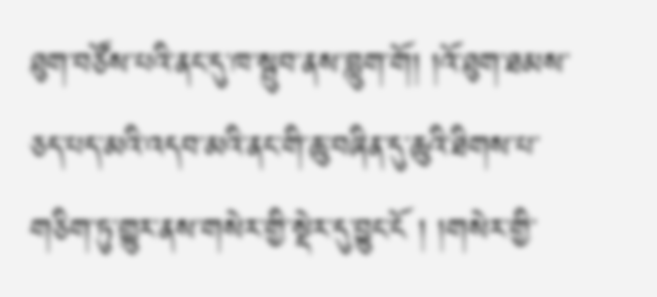ཐུག་བཙོས་པའི་ནང་དུ་ཁ་སྦུབ་ནས་བླུག་གོ། །འོ་ཐུག་ཐམས་ཅད་པད་མའི་འདབ་མའི་ནང་གི་ཆུ་བཞིན་དུ་ཆུའི་ཐིགས་པ་གཅིག་ཏུ་གྱུར་ནས་གསེར་གྱི་སྡེར་དུ་བྱུང་ངོ ། །གསེར་གྱི་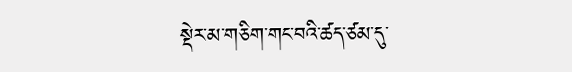སྡེར་མ་གཅིག་གང་བའི་ཚད་ཙམ་དུ་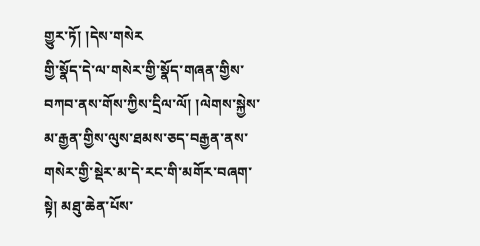གྱུར་ཏོ། །དེས་གསེར
གྱི་སྣོད་དེ་ལ་གསེར་གྱི་སྣོད་གཞན་གྱིས་བཀབ་ནས་གོས་ཀྱིས་དྲིལ་ལོ། །ལེགས་སྐྱེས་མ་རྒྱན་གྱིས་ལུས་ཐམས་ཅད་བརྒྱན་ནས་གསེར་གྱི་སྡེར་མ་དེ་རང་གི་མགོར་བཞག་སྟེ། མཐུ་ཆེན་པོས་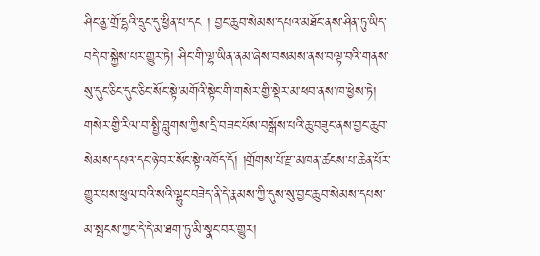ཤིང་ནྱ་གྲོ་དྷའི་དྲུང་དུ་ཕྱིན་པ་དང ། བྱང་ཆུབ་སེམས་དཔའ་མཐོང་ནས་ཤིན་ཏུ་ཡིད་བདེ་བ་སྐྱེས་པར་གྱུར་ཏེ། ཤིང་གི་ལྷ་ཡིན་ནམ་ཞེས་བསམས་ནས་བལྟ་བའི་གནས་སུ་དུང་ཅིང་དུང་ཅིང་སོང་སྟེ་མགོའི་སྟེང་གི་གསེར་གྱི་སྡེར་མ་ཕབ་ནས་ཁ་ཕྱེས་ཏེ། གསེར་གྱི་རིལ་བ་སྤྱི་བླུགས་ཀྱིས་དྲི་བཟང་པོས་བསྒོས་པའི་ཆུ་བཟུང་ནས་བྱང་ཆུབ་སེམས་དཔའ་དང་ཉེ་བར་སོང་སྟེ་འཁོད་དོ། །གྲོགས་པོ་རྫ་མཁན་ཚངས་པ་ཆེན་པོར་གྱུར་པས་ཕུལ་བའི་སའི་ལྷུང་བཟེད་ནི་དེ་རྣམས་ཀྱི་དུས་སུ་བྱང་ཆུབ་སེམས་དཔས་མ་སྤངས་ཀྱང་དེ་དེ་མ་ཐག་ཏུ་མི་སྣང་བར་གྱུར།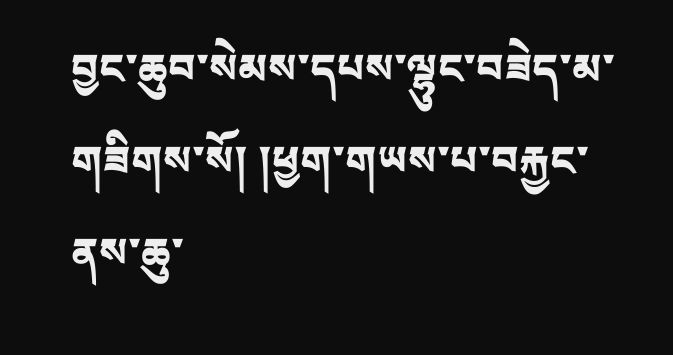བྱང་ཆུབ་སེམས་དཔས་ལྷུང་བཟེད་མ་གཟིགས་སོ། །ཕྱག་གཡས་པ་བརྐྱང་ནས་ཆུ་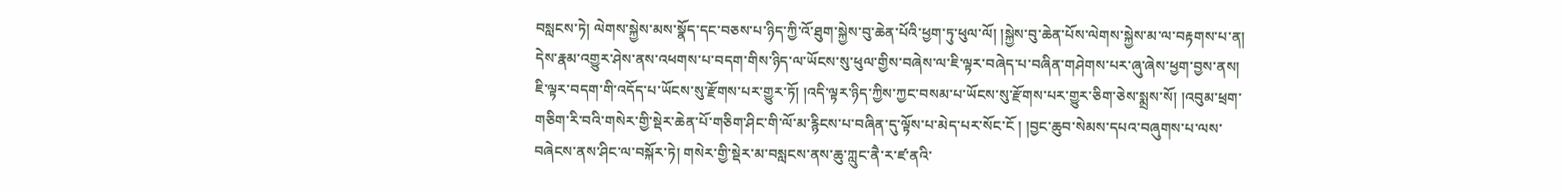བསླངས་ཏེ། ལེགས་སྐྱེས་མས་སྣོད་དང་བཅས་པ་ཉིད་ཀྱི་འོ་ཐུག་སྐྱེས་བུ་ཆེན་པོའི་ཕྱག་ཏུ་ཕུལ་ལོ། །སྐྱེས་བུ་ཆེན་པོས་ལེགས་སྐྱེས་མ་ལ་བརྟགས་པ་ན། དེས་རྣམ་འགྱུར་ཤེས་ནས་འཕགས་པ་བདག་གིས་ཉིད་ལ་ཡོངས་སུ་ཕུལ་གྱིས་བཞེས་ལ་ཇི་ལྟར་བཞེད་པ་བཞིན་གཤེགས་པར་ཞུ་ཞེས་ཕྱག་བྱས་ནས། ཇི་ལྟར་བདག་གི་འདོད་པ་ཡོངས་སུ་རྫོགས་པར་གྱུར་ཏོ། །འདི་ལྟར་ཉིད་ཀྱིས་ཀྱང་བསམ་པ་ཡོངས་སུ་རྫོགས་པར་གྱུར་ཅིག་ཅེས་སྨྲས་སོ། །འབུམ་ཕྲག་གཅིག་རི་བའི་གསེར་གྱི་སྡེར་ཆེན་པོ་གཅིག་ཤིང་གི་ལོ་མ་རྙིངས་པ་བཞིན་དུ་ལྟོས་པ་མེད་པར་སོང་ངོ ། །བྱང་ཆུབ་སེམས་དཔའ་བཞུགས་པ་ལས་བཞེངས་ནས་ཤིང་ལ་བསྐོར་ཏེ། གསེར་གྱི་སྡེར་མ་བསླངས་ནས་ཆུ་ཀླུང་ནཻ་ར་ཛ་ནའི་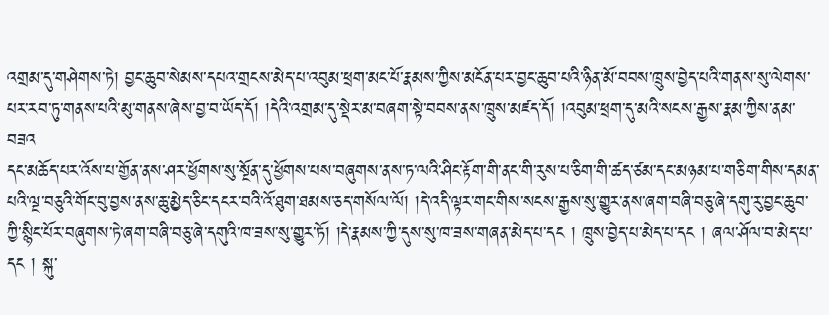འགྲམ་དུ་གཤེགས་ཏེ། བྱང་ཆུབ་སེམས་དཔའ་གྲངས་མེད་པ་འབུམ་ཕྲག་མང་པོ་རྣམས་ཀྱིས་མངོན་པར་བྱང་ཆུབ་པའི་ཉིན་མོ་བབས་ཁྲུས་བྱེད་པའི་གནས་སུ་ལེགས་པར་རབ་ཏུ་གནས་པའི་མུ་གནས་ཞེས་བྱ་བ་ཡོད་དོ། །དེའི་འགྲམ་དུ་སྡེར་མ་བཞག་སྟེ་བབས་ནས་ཁྲུས་མཛད་དོ། །འབུམ་ཕྲག་དུ་མའི་སངས་རྒྱས་རྣམ་ཀྱིས་ནམ་བཟའ
དང་མཆོད་པར་འོས་པ་གྱོན་ནས་ཤར་ཕྱོགས་སུ་སྔོན་དུ་ཕྱོགས་པས་བཞུགས་ནས་ཏ་ལའི་ཤིང་རྟོག་གི་ནང་གི་རུས་པ་ཅིག་གི་ཚད་ཙམ་དང་མཉམ་པ་གཅིག་གིས་དམན་པའི་ལྔ་བཅུའི་གོང་བུ་བྱས་ནས་ཆུ་མྱེད་ཅིང་དངར་བའི་འོ་ཐུག་ཐམས་ཅད་གསོལ་ལོ། །དེ་འདི་ལྟར་གང་གིས་སངས་རྒྱས་སུ་གྱུར་ནས་ཞག་བཞི་བཅུ་ཞེ་དགུ་རུ་བྱང་ཆུབ་ཀྱི་སྙིང་པོར་བཞུགས་ཏེ་ཞག་བཞི་བཅུ་ཞེ་དགུའི་ཁ་ཟས་སུ་གྱུར་ཏོ། །དེ་རྣམས་ཀྱི་དུས་སུ་ཁ་ཟས་གཞན་མེད་པ་དང ། ཁྲུས་བྱེད་པ་མེད་པ་དང ། ཞལ་ཤོལ་བ་མེད་པ་དང ། སྐུ་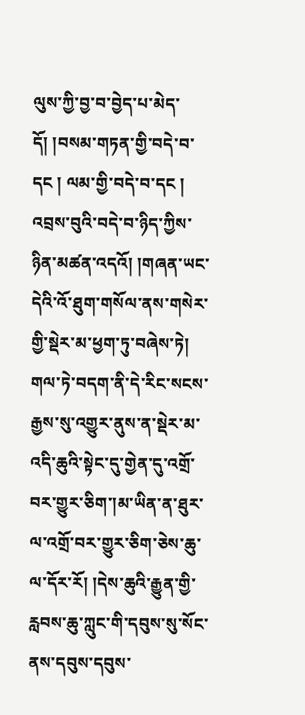ལུས་ཀྱི་བྱ་བ་བྱེད་པ་མེད་དོ། །བསམ་གཏན་གྱི་བདེ་བ་དང ། ལམ་གྱི་བདེ་བ་དང ། འབྲས་བུའི་བདེ་བ་ཉིད་ཀྱིས་ཉིན་མཚན་འདའོ། །གཞན་ཡང་དེའི་འོ་ཐུག་གསོལ་ནས་གསེར་གྱི་སྡེར་མ་ཕྱག་ཏུ་བཞེས་ཏེ། གལ་ཏེ་བདག་ནི་དེ་རིང་སངས་རྒྱས་སུ་འགྱུར་ནུས་ན་སྡེར་མ་འདི་ཆུའི་སྟེང་དུ་གྱེན་དུ་འགྲོ་བར་གྱུར་ཅིག་།མ་ཡིན་ན་ཐུར་ལ་འགྲོ་བར་གྱུར་ཅིག་ཅེས་ཆུ་ལ་དོར་རོ། །དེས་ཆུའི་རྒྱུན་གྱི་རླབས་ཆུ་ཀླུང་གི་དབུས་སུ་སོང་ནས་དབུས་དབུས་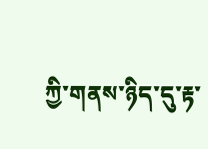ཀྱི་གནས་ཉིད་དུ་རྟ་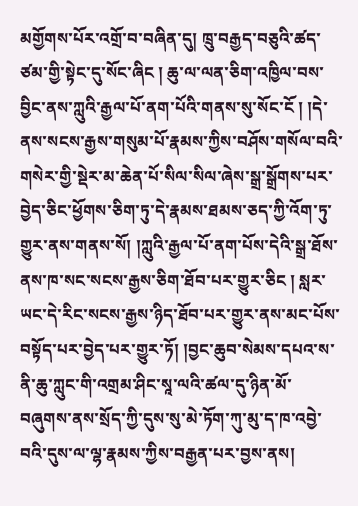མགྱོགས་པོར་འགྲོ་བ་བཞིན་དུ། ཁྲུ་བརྒྱད་བཅུའི་ཚད་ཙམ་གྱི་སྟེང་དུ་སོང་ཞིང ། ཆུ་ལ་ལན་ཅིག་འཁྱིལ་བས་བྱིང་ནས་ཀླུའི་རྒྱལ་པོ་ནག་པོའི་གནས་སུ་སོང་ངོ ། །དེ་ནས་སངས་རྒྱས་གསུམ་པོ་རྣམས་ཀྱིས་བཤོས་གསོལ་བའི་གསེར་གྱི་སྡེར་མ་ཆེན་པོ་སིལ་སིལ་ཞེས་སྒྲ་སྒྲོགས་པར་བྱེད་ཅིང་ཕྱོགས་ཅིག་ཏུ་དེ་རྣམས་ཐམས་ཅད་ཀྱི་འོག་ཏུ་གྱུར་ནས་གནས་སོ། །ཀླུའི་རྒྱལ་པོ་ནག་པོས་དེའི་སྒྲ་ཐོས་ནས་ཁ་སང་སངས་རྒྱས་ཅིག་ཐོབ་པར་གྱུར་ཅིང ། སླར་ཡང་དེ་རིང་སངས་རྒྱས་ཉིད་ཐོབ་པར་གྱུར་ནས་མང་པོས་བསྟོད་པར་བྱེད་པར་གྱུར་ཏོ། །བྱང་ཆུབ་སེམས་དཔའ་ས་ནི་ཆུ་ཀླུང་གི་འགྲམ་ཤིང་སཱ་ལའི་ཚལ་དུ་ཉིན་མོ་བཞུགས་ནས་སྲོད་ཀྱི་དུས་སུ་མེ་ཏོག་ཀུ་མུ་ད་ཁ་འབྱེ་བའི་དུས་ལ་ལྷ་རྣམས་ཀྱིས་བརྒྱན་པར་བྱས་ནས།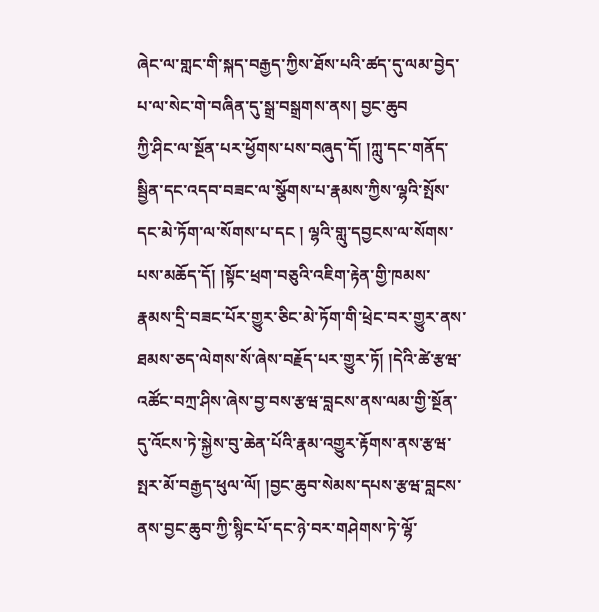ཞེང་ལ་གླང་གི་སྐད་བརྒྱད་ཀྱིས་ཐོས་པའི་ཚད་དུ་ལམ་བྱེད་པ་ལ་སེང་གེ་བཞིན་དུ་སྒྲ་བསྒྲགས་ནས། བྱང་ཆུབ
ཀྱི་ཤིང་ལ་སྔོན་པར་ཕྱོགས་པས་བཞུད་དོ། །ཀླུ་དང་གནོད་སྦྱིན་དང་འདབ་བཟང་ལ་སྩོགས་པ་རྣམས་ཀྱིས་ལྷའི་སྤོས་དང་མེ་ཏོག་ལ་སོགས་པ་དང ། ལྷའི་གླུ་དབྱངས་ལ་སོགས་པས་མཆོད་དོ། །སྟོང་ཕྲག་བཅུའི་འཇིག་རྟེན་གྱི་ཁམས་རྣམས་དྲི་བཟང་པོར་གྱུར་ཅིང་མེ་ཏོག་གི་ཕྲེང་བར་གྱུར་ནས་ཐམས་ཅད་ལེགས་སོ་ཞེས་བརྗོད་པར་གྱུར་ཏོ། །དེའི་ཚེ་རྩཝ་འཚོང་བཀྲ་ཤིས་ཞེས་བྱ་བས་རྩཝ་བླངས་ནས་ལམ་གྱི་སྔོན་དུ་འོངས་ཏེ་སྐྱེས་བུ་ཆེན་པོའི་རྣམ་འགྱུར་རྟོགས་ནས་རྩཝ་སྤར་མོ་བརྒྱད་ཕུལ་ལོ། །བྱང་ཆུབ་སེམས་དཔས་རྩཝ་བླངས་ནས་བྱང་ཆུབ་ཀྱི་སྙིང་པོ་དང་ཉེ་བར་གཤེགས་ཏེ་ལྷོ་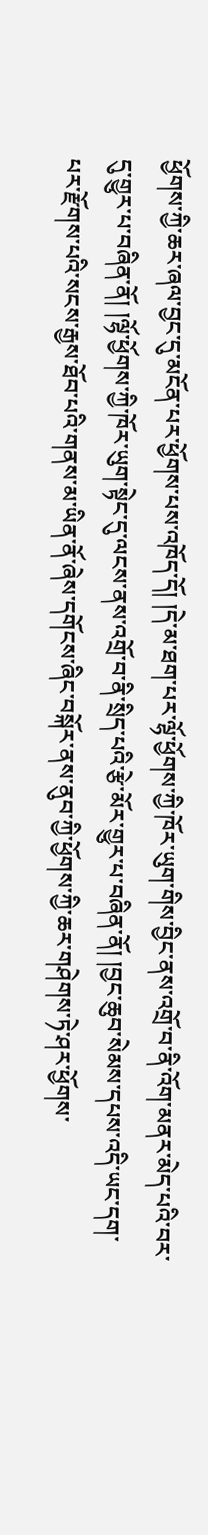ཕྱོགས་ཀྱི་ཆར་ཞལ་བྱང་དུ་མངོན་པར་ཕྱོགས་པས་འཁོད་དོ། །དེ་མ་ཐག་པར་ལྷོ་ཕྱོགས་ཀྱི་ཁོར་ཡུག་གིས་བྱིང་ནས་འགྲོ་བ་ནི་འོག་མནར་མེད་པའི་བར་དུ་གྱུར་པ་བཞིན་ནོ། །ལྷོ་ཕྱོགས་ཀྱི་ཁོར་ཡུག་སྟེང་དུ་ལངས་ནས་འགྲོ་བ་ནི་སྲིད་པའི་རྩེ་མོར་གྱུར་པ་བཞིན་ནོ། །བྱང་ཆུབ་སེམས་དཔས་འདི་ཡང་དག་པར་རྫོགས་པའི་སངས་རྒྱས་ཐོབ་པའི་གནས་མ་ཡིན་ནོ་ཞེས་དགོངས་ཞིང་བསྐོར་ནས་ནུབ་ཀྱི་ཕྱོགས་ཀྱི་ཆར་གཤེགས་ཏེ་ཤར་ཕྱོགས་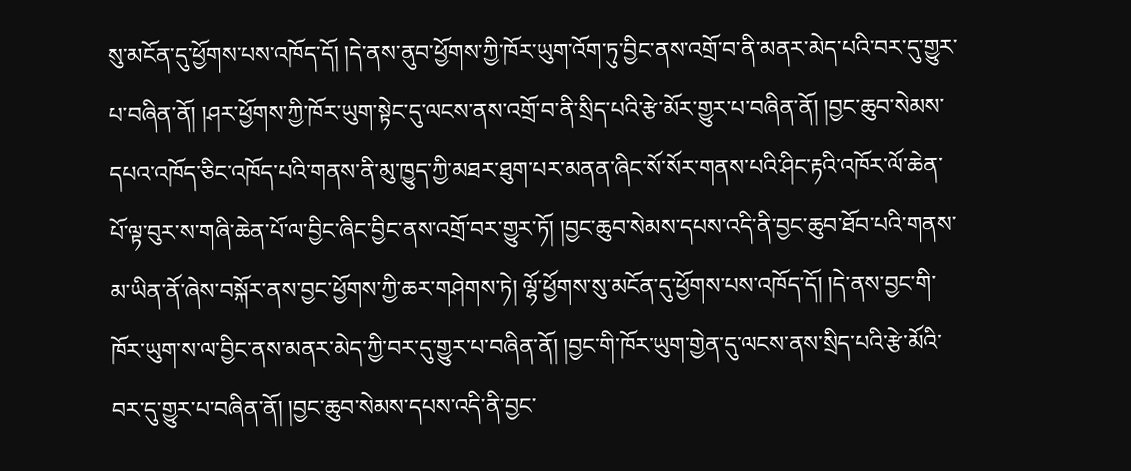སུ་མངོན་དུ་ཕྱོགས་པས་འཁོད་དོ། །དེ་ནས་ནུབ་ཕྱོགས་ཀྱི་ཁོར་ཡུག་འོག་ཏུ་བྱིང་ནས་འགྲོ་བ་ནི་མནར་མེད་པའི་བར་དུ་གྱུར་པ་བཞིན་ནོ། །ཤར་ཕྱོགས་ཀྱི་ཁོར་ཡུག་སྟེང་དུ་ལངས་ནས་འགྲོ་བ་ནི་སྲིད་པའི་རྩེ་མོར་གྱུར་པ་བཞིན་ནོ། །བྱང་ཆུབ་སེམས་དཔའ་འཁོད་ཅིང་འཁོད་པའི་གནས་ནི་མུ་ཁྱུད་ཀྱི་མཐར་ཐུག་པར་མནན་ཞིང་སོ་སོར་གནས་པའི་ཤིང་རྟའི་འཁོར་ལོ་ཆེན་པོ་ལྟ་བུར་ས་གཞི་ཆེན་པོ་ལ་བྱིང་ཞིང་བྱིང་ནས་འགྲོ་བར་གྱུར་ཏོ། །བྱང་ཆུབ་སེམས་དཔས་འདི་ནི་བྱང་ཆུབ་ཐོབ་པའི་གནས་མ་ཡིན་ནོ་ཞེས་བསྐོར་ནས་བྱང་ཕྱོགས་ཀྱི་ཆར་གཤེགས་ཏེ། ལྷོ་ཕྱོགས་སུ་མངོན་དུ་ཕྱོགས་པས་འཁོད་དོ། །དེ་ནས་བྱང་གི་ཁོར་ཡུག་ས་ལ་བྱིང་ནས་མནར་མེད་ཀྱི་བར་དུ་གྱུར་པ་བཞིན་ནོ། །བྱང་གི་ཁོར་ཡུག་གྱེན་དུ་ལངས་ནས་སྲིད་པའི་རྩེ་མོའི་བར་དུ་གྱུར་པ་བཞིན་ནོ། །བྱང་ཆུབ་སེམས་དཔས་འདི་ནི་བྱང་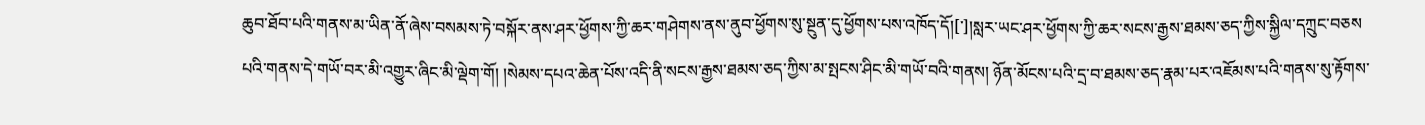ཆུབ་ཐོབ་པའི་གནས་མ་ཡིན་ནོ་ཞེས་བསམས་ཏེ་བསྐོར་ནས་ཤར་ཕྱོགས་ཀྱི་ཆར་གཤེགས་ནས་ནུབ་ཕྱོགས་སུ་སྔུན་དུ་ཕྱོགས་པས་འཁོད་དོ།[་]།སླར་ཡང་ཤར་ཕྱོགས་ཀྱི་ཆར་སངས་རྒྱས་ཐམས་ཅད་ཀྱིས་སྐྱིལ་དཀྲུང་བཅས
པའི་གནས་དེ་གཡོ་བར་མི་འགྱུར་ཞིང་མི་ལྡེག་གོ། །སེམས་དཔའ་ཆེན་པོས་འདི་ནི་སངས་རྒྱས་ཐམས་ཅད་ཀྱིས་མ་སྤངས་ཤིང་མི་གཡོ་བའི་གནས། ཉོན་མོངས་པའི་དྲ་བ་ཐམས་ཅད་རྣམ་པར་འཇོམས་པའི་གནས་སུ་རྟོགས་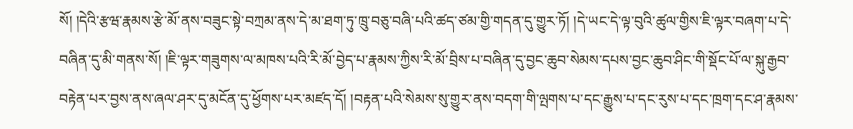སོ། །དེའི་རྩཝ་རྣམས་རྩེ་མོ་ནས་བཟུང་སྟེ་བཀྲམ་ནས་དེ་མ་ཐག་ཏུ་ཁྲུ་བཅུ་བཞི་པའི་ཚད་ཙམ་གྱི་གདན་དུ་གྱུར་ཏོ། །དེ་ཡང་དེ་ལྟ་བུའི་ཚུལ་གྱིས་ཇི་ལྟར་བཞག་པ་དེ་བཞིན་དུ་མི་གནས་སོ། །ཇི་ལྟར་གཟུགས་ལ་མཁས་པའི་རི་མོ་བྱེད་པ་རྣམས་ཀྱིས་རི་མོ་བྲིས་པ་བཞིན་དུ་བྱང་ཆུབ་སེམས་དཔས་བྱང་ཆུབ་ཤིང་གི་སྡོང་པོ་ལ་སྐུ་རྒྱབ་བརྟེན་པར་བྱས་ནས་ཞལ་ཤར་དུ་མངོན་དུ་ཕྱོགས་པར་མཛད་དོ། །བརྟན་པའི་སེམས་སུ་གྱུར་ནས་བདག་གི་ལྤགས་པ་དང་རྒྱུས་པ་དང་རུས་པ་དང་ཁྲག་དང་ཤ་རྣམས་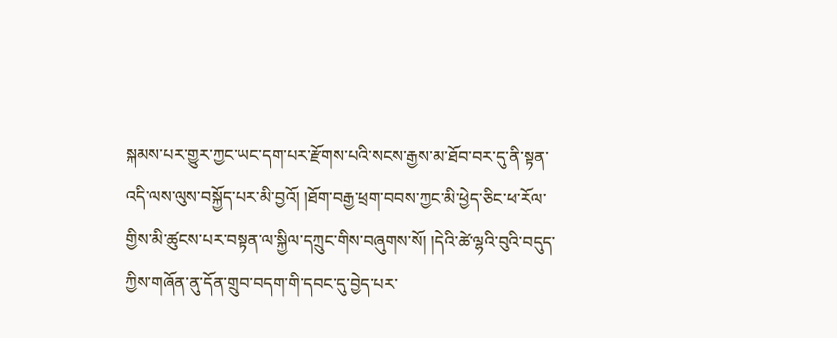སྐམས་པར་གྱུར་ཀྱང་ཡང་དག་པར་རྫོགས་པའི་སངས་རྒྱས་མ་ཐོབ་བར་དུ་ནི་སྟན་འདི་ལས་ལུས་བསྐྱོད་པར་མི་བྱའོ། །ཐོག་བརྒྱ་ཕྲག་བབས་ཀྱང་མི་ཕྱེད་ཅིང་ཕ་རོལ་གྱིས་མི་ཚུངས་པར་བསྟན་ལ་སྐྱིལ་དཀྲུང་གིས་བཞུགས་སོ། །དེའི་ཚེ་ལྷའི་བུའི་བདུད་ཀྱིས་གཞོན་ནུ་དོན་གྲུབ་བདག་གི་དབང་དུ་བྱེད་པར་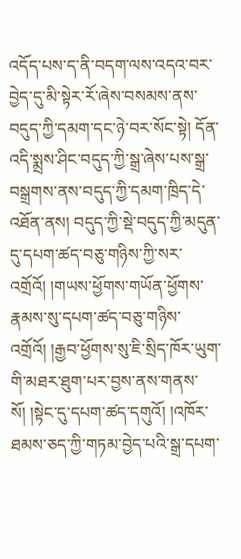འདོད་པས་ད་ནི་བདག་ལས་འདའ་བར་བྱེད་དུ་མི་སྟེར་རོ་ཞེས་བསམས་ནས་བདུད་ཀྱི་དམག་དང་ཉེ་བར་སོང་སྟེ། དོན་འདི་སྨྲས་ཤིང་བདུད་ཀྱི་སྒྲ་ཞེས་པས་སྒྲ་བསྒྲགས་ནས་བདུད་ཀྱི་དམག་ཁྲིད་དེ་འཐོན་ནས། བདུད་ཀྱི་སྡེ་བདུད་ཀྱི་མདུན་དུ་དཔག་ཚད་བཅུ་གཉིས་ཀྱི་སར་འགྲོའོ། །གཡས་ཕྱོགས་གཡོན་ཕྱོགས་རྣམས་སུ་དཔག་ཚད་བཅུ་གཉིས་འགྲོའོ། །རྒྱབ་ཕྱོགས་སུ་ཇི་སྲིད་ཁོར་ཡུག་གི་མཐར་ཐུག་པར་བྱས་ནས་གནས་སོ། །སྟེང་དུ་དཔག་ཚད་དགུའོ། །འཁོར་ཐམས་ཅད་ཀྱི་གཏམ་བྱེད་པའི་སྒྲ་དཔག་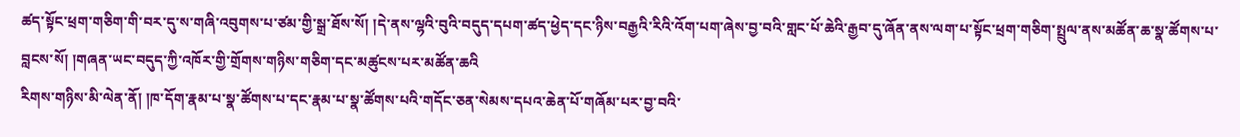ཚད་སྟོང་ཕྲག་གཅིག་གི་བར་དུ་ས་གཞི་འབུགས་པ་ཙམ་གྱི་སྒྲ་ཐོས་སོ། །དེ་ནས་ལྷའི་བུའི་བདུད་དཔག་ཚད་ཕྱེད་དང་ཉིས་བརྒྱའི་རིའི་འོག་པག་ཞེས་བྱ་བའི་གླང་པོ་ཆེའི་རྒྱབ་དུ་ཞོན་ནས་ལག་པ་སྟོང་ཕྲག་གཅིག་སྤྲུལ་ནས་མཚོན་ཆ་སྣ་ཚོགས་པ་བླངས་སོ། །གཞན་ཡང་བདུད་ཀྱི་འཁོར་གྱི་གྲོགས་གཉིས་གཅིག་དང་མཚུངས་པར་མཚོན་ཆའི
རིགས་གཉིས་མི་ལེན་ནོ། །ཁ་དོག་རྣམ་པ་སྣ་ཚོགས་པ་དང་རྣམ་པ་སྣ་ཚོགས་པའི་གདོང་ཅན་སེམས་དཔའ་ཆེན་པོ་གཞོམ་པར་བྱ་བའི་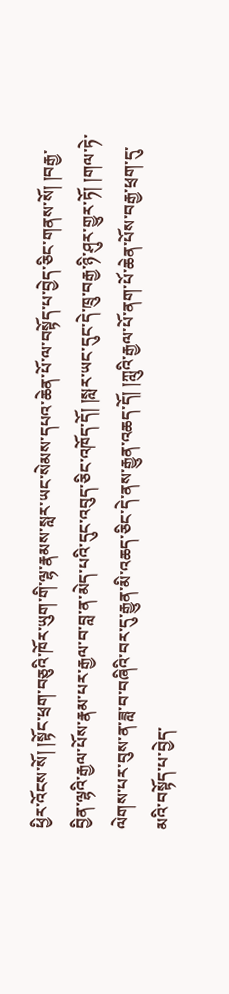ཕྱིར་འོངས་སོ། །སྟོང་ཕྲག་བཅུའི་ཁོར་ཡུག་གི་ལྷ་རྣམས་སླར་ཡང་སེམས་དཔའ་ཆེན་པོ་ལ་བསྟོད་པ་བྱེད་ཅིང་གནས་སོ། །བརྒྱ་བྱིན་ལྷའི་རྒྱལ་པོས་རྣམ་པར་རྒྱལ་བ་བླ་ན་མེད་པའི་དུང་འབུད་ཅིང་འཁོད་དོ། །སླར་ཡང་དུང་དེ་ཁྲུ་བརྒྱ་ཉི་ཤུར་གྱུར་ཏོ། །གལ་ཏེ་ལེགས་པར་བུས་ན་ཟླ་བ་བཞིའི་བར་དུ་རྒྱུན་མི་འཆད་ཅིང་དེ་ནས་རྒྱུན་འཆད་དོ། །ཀླུའི་རྒྱལ་པོ་ནག་པོ་ཆེན་པོས་བརྒྱ་ཕྲག་དུ་མའི་བསྟོད་པ་བྱེད་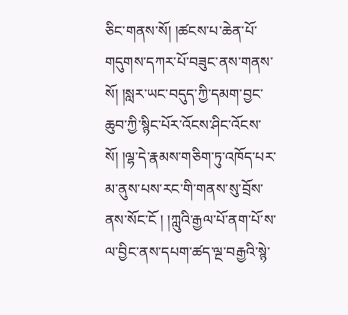ཅིང་གནས་སོ། །ཚངས་པ་ཆེན་པོ་གདུགས་དཀར་པོ་བཟུང་ནས་གནས་སོ། །སླར་ཡང་བདུད་ཀྱི་དམག་བྱང་ཆུབ་ཀྱི་སྙིང་པོར་འོངས་ཤིང་འོངས་སོ། །ལྷ་དེ་རྣམས་གཅིག་ཏུ་འཁོད་པར་མ་ནུས་པས་རང་གི་གནས་སུ་བྲོས་ནས་སོང་ངོ ། །ཀླུའི་རྒྱལ་པོ་ནག་པོ་ས་ལ་བྱིང་ནས་དཔག་ཚད་ལྔ་བརྒྱའི་སྙེ་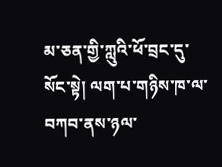མ་ཅན་གྱི་ཀླུའི་ཕོ་བྲང་དུ་སོང་སྟེ། ལག་པ་གཉིས་ཁ་ལ་བཀབ་ནས་ཉལ་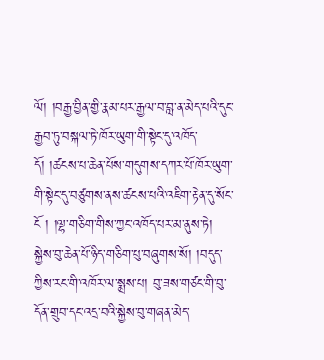ལོ། །བརྒྱ་བྱིན་གྱི་རྣམ་པར་རྒྱལ་བ་བླ་ན་མེད་པའི་དུང་རྒྱབ་ཏུ་བསྐལ་ཏེ་ཁོར་ཡུག་གི་སྟེང་དུ་འཁོད་དོ། །ཚངས་པ་ཆེན་པོས་གདུགས་དཀར་པོ་ཁོར་ཡུག་གི་སྟེང་དུ་བཙུགས་ནས་ཚངས་པའི་འཇིག་རྟེན་དུ་སོང་ངོ ། །ལྷ་གཅིག་གིས་ཀྱང་འཁོད་པར་མ་ནུས་ཏེ། སྐྱེས་བུ་ཆེན་པོ་ཉིད་གཅིག་པུ་བཞུགས་སོ། །བདུད་ཀྱིས་རང་གི་འཁོར་ལ་སྨྲས་པ། བུ་ཟས་གཙང་གི་བུ་དོན་གྲུབ་དང་འདྲ་བའི་སྐྱེས་བུ་གཞན་མེད་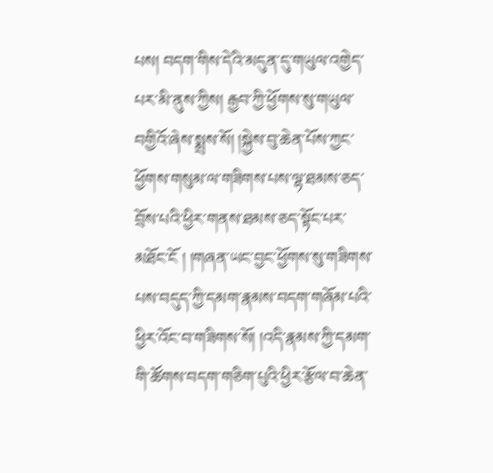པས། བདག་གིས་དེའི་མདུན་དུ་གཡུལ་འགྱེད་པར་མི་ནུས་ཀྱིས། རྒྱབ་ཀྱི་ཕྱོགས་སུ་གཡུལ་བགྱིའོ་ཞེས་སྨྲས་སོ། །སྐྱེས་བུ་ཆེན་པོས་ཀྱང་ཕྱོགས་གསུམ་ལ་གཟིགས་པས་ལྷ་ཐམས་ཅད་བྲོས་པའི་ཕྱིར་གནས་ཐམས་ཅད་སྟོང་པར་མཐོང་ངོ ། །གཞན་ཡང་བྱང་ཕྱོགས་སུ་གཟིགས་པས་བདུད་ཀྱི་དམག་རྣམས་བདག་གཞོམ་པའི་ཕྱིར་འོང་བ་གཟིགས་སོ། །འདི་རྣམས་ཀྱི་དམག་གི་ཚོགས་བདག་གཅིག་པུའི་ཕྱིར་རྩོལ་བ་ཆེན་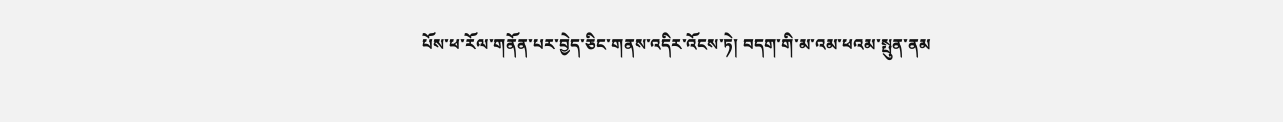པོས་ཕ་རོལ་གནོན་པར་བྱེད་ཅིང་གནས་འདིར་འོངས་ཏེ། བདག་གི་མ་འམ་ཕའམ་སྤུན་ནམ